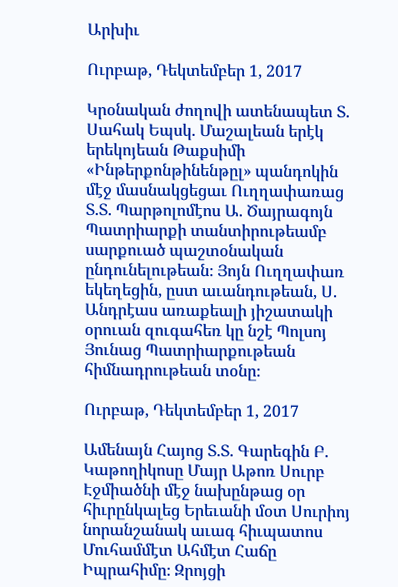Արխիւ

Ուրբաթ, Դեկտեմբեր 1, 2017

Կրօնական ժողովի ատենապետ Տ. Սահակ Եպսկ. Մաշալեան երէկ երեկոյեան Թաքսիմի «Ինթերքոնթինենթըլ» պանդոկին մէջ մասնակցեցաւ Ուղղափառաց Տ.Տ. Պարթոլոմէոս Ա. Ծայրագոյն Պատրիարքի տանտիրութեամբ սարքուած պաշտօնական ընդունելութեան։ Յոյն Ուղղափառ եկեղեցին, ըստ աւանդութեան, Ս. Անդրէաս առաքեալի յիշատակի օրուան զուգահեռ կը նշէ Պոլսոյ Յունաց Պատրիարքութեան հիմնադրութեան տօնը։

Ուրբաթ, Դեկտեմբեր 1, 2017

Ամենայն Հայոց Տ.Տ. Գարեգին Բ. Կաթողիկոսը Մայր Աթոռ Սուրբ Էջմիածնի մէջ նախընթաց օր հիւրընկալեց Երեւանի մօտ Սուրիոյ նորանշանակ աւագ հիւպատոս Մուհամմէտ Ահմէտ Հաճը Իպրահիմը։ Զրոյցի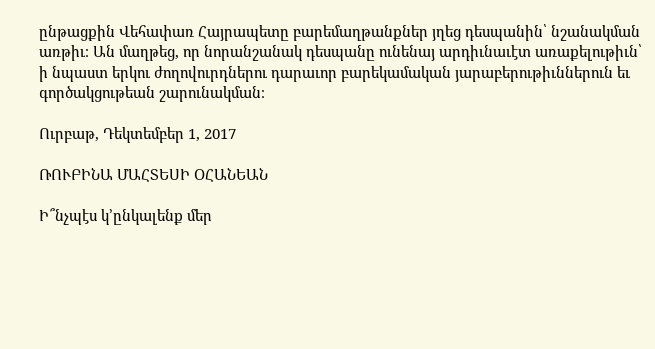ընթացքին Վեհափառ Հայրապետը բարեմաղթանքներ յղեց դեսպանին՝ նշանակման առթիւ։ Ան մաղթեց, որ նորանշանակ դեսպանը ունենայ արդիւնաւէտ առաքելութիւն՝ ի նպաստ երկու ժողովուրդներու դարաւոր բարեկամական յարաբերութիւններուն եւ գործակցութեան շարունակման։

Ուրբաթ, Դեկտեմբեր 1, 2017

ՌՈՒԲԻՆԱ ՄԱՀՏԵՍԻ ՕՀԱՆԵԱՆ

Ի՞նչպէս կ՚ընկալենք մեր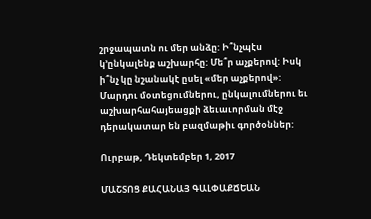շրջապատն ու մեր անձը: Ի՞նչպէս կ՚ընկալենք աշխարհը: Մե՞ր աչքերով: Իսկ ի՞նչ կը նշանակէ ըսել «մեր աչքերով»:
Մարդու մօտեցումներու, ընկալումներու եւ աշխարհահայեացքի ձեւաւորման մէջ դերակատար են բազմաթիւ գործօններ:

Ուրբաթ, Դեկտեմբեր 1, 2017

ՄԱՇՏՈՑ ՔԱՀԱՆԱՅ ԳԱԼՓԱՔՃԵԱՆ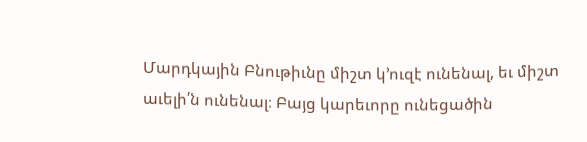Մարդկային Բնութիւնը միշտ կ՚ուզէ ունենալ, եւ միշտ աւելի՛ն ունենալ։ Բայց կարեւորը ունեցածին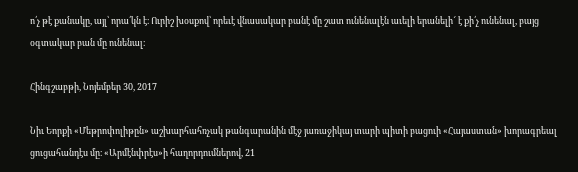ո՛չ թէ քանակը, այլ՝ որա՛կն է։ Ուրիշ խօսքով՝ որեւէ վնասակար բանէ մը շատ ունենալէն աւելի երանելի՜ է քի՛չ ունենալ, բայց օգտակար բան մը ունենալ։

Հինգշաբթի, Նոյեմբեր 30, 2017

Նիւ Եորքի «Մեթրոփոլիթըն» աշխարհահռչակ թանգարանին մէջ յառաջիկայ տարի պիտի բացուի «Հայաստան» խորագրեալ ցուցահանդէս մը։ «Արմէնփրէս»ի հաղորդումներով, 21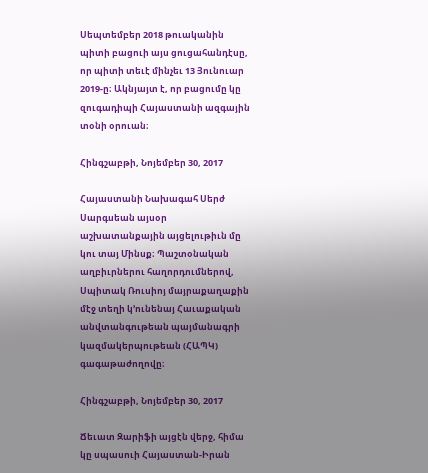Սեպտեմբեր 2018 թուականին պիտի բացուի այս ցուցահանդէսը, որ պիտի տեւէ մինչեւ 13 Յունուար 2019-ը։ Ակնյայտ է, որ բացումը կը զուգադիպի Հայաստանի ազգային տօնի օրուան։

Հինգշաբթի, Նոյեմբեր 30, 2017

Հայաստանի Նախագահ Սերժ Սարգսեան այսօր աշխատանքային այցելութիւն մը կու տայ Մինսք։ Պաշտօնական աղբիւրներու հաղորդումներով, Սպիտակ Ռուսիոյ մայրաքաղաքին մէջ տեղի կ՚ունենայ Հաւաքական անվտանգութեան պայմանագրի կազմակերպութեան (ՀԱՊԿ) գագաթաժողովը։

Հինգշաբթի, Նոյեմբեր 30, 2017

Ճեւատ Զարիֆի այցէն վերջ, հիմա կը սպասուի Հայաստան-Իրան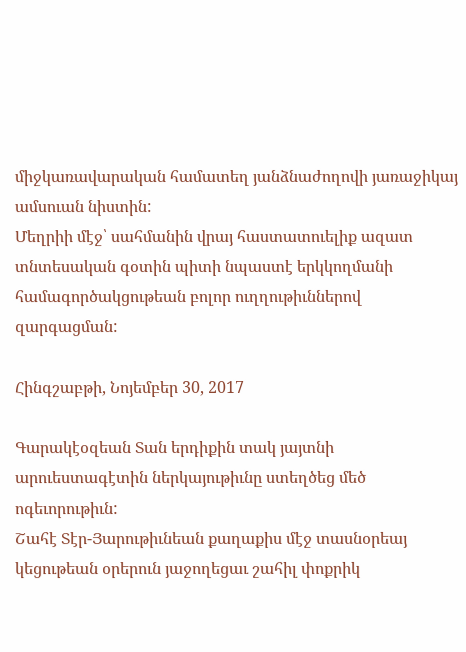միջկառավարական համատեղ յանձնաժողովի յառաջիկայ ամսուան նիստին:
Մեղրիի մէջ՝ սահմանին վրայ հաստատուելիք ազատ տնտեսական գօտին պիտի նպաստէ երկկողմանի համագործակցութեան բոլոր ուղղութիւններով զարգացման:

Հինգշաբթի, Նոյեմբեր 30, 2017

Գարակէօզեան Տան երդիքին տակ յայտնի արուեստագէտին ներկայութիւնը ստեղծեց մեծ ոգեւորութիւն:
Շահէ Տէր-Յարութիւնեան քաղաքիս մէջ տասնօրեայ կեցութեան օրերուն յաջողեցաւ շահիլ փոքրիկ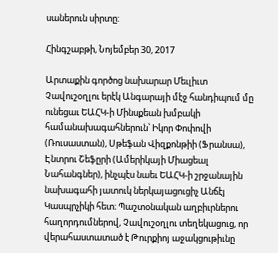սաներուն սիրտը:

Հինգշաբթի, Նոյեմբեր 30, 2017

Արտաքին գործոց նախարար Մեւլիւտ Չավուշօղլու երէկ Անգարայի մէջ հանդիպում մը ունեցաւ ԵԱՀԿ-ի Մինսքեան խմբակի համանախագահներուն՝ Իկոր Փոփովի (Ռուսաստան), Սթեֆան Վիզքոնթիի (Ֆրանսա), Էնտրու Շեֆըրի (Ամերիկայի Միացեալ Նահանգներ), ինչպէս նաեւ ԵԱՀԿ-ի շրջանային նախագահի յատուկ ներկայացուցիչ Անճէյ Կասպրչիկի հետ։ Պաշտօնական աղբիւրներու հաղորդումներով, Չավուշօղլու տեղեկացուց, որ վերահաստատած է Թուրքիոյ աջակցութիւնը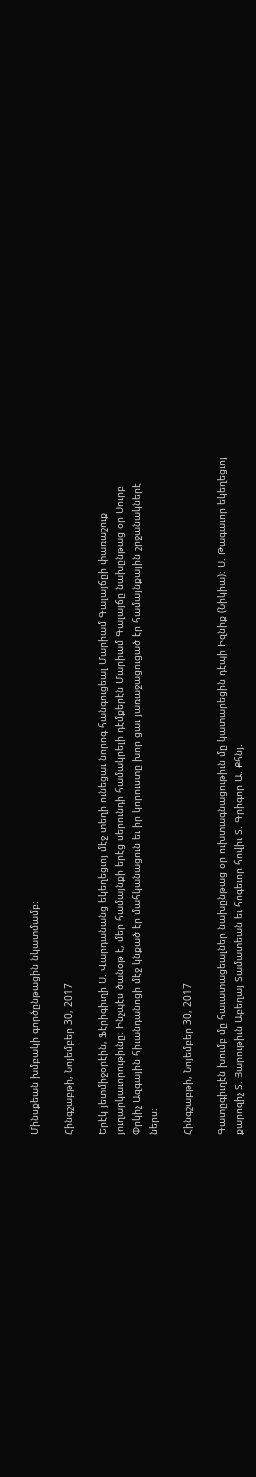Մինսքեան խմբակի գործընթացին նկատմամբ։

Հինգշաբթի, Նոյեմբեր 30, 2017

Երէկ յետմիջօրէին, Ֆէրիգիւղի Ս. Վարդանանց եկեղեցւոյ մէջ տեղի ունեցաւ նորոգ հանգուցեալ Մարիամ Գալայճըի փառաշուք յուղարկաւորութիւնը։ Ինչպէս ծանօթ է, մեր համայնքի երէց սերունդի համակրելի դէմքերէն Մարիամ Գալայճը նախընթաց օր Սուրբ Փրկիչ Ազգային հիւանդանոցի մէջ կնքած էր մահկանացուն եւ իր կորուստը խոր ցաւ յառաջացուցած էր համայնքային շրջանակներէ ներս։

Հինգշաբթի, Նոյեմբեր 30, 2017

Գատըգիւղէն խումբ մը հաւատացեալներ նախընթաց օր ուխտագնացութիւն մը կատարեցին դէպի Իզնիք (Նիկիա)։ Ս. Թագաւոր եկեղեցւոյ քարոզիչ Տ. Յարութիւն Աբեղայ Տամատեան եւ հոգեւոր հովիւ Տ. Գրիգոր Ա. Քհնյ.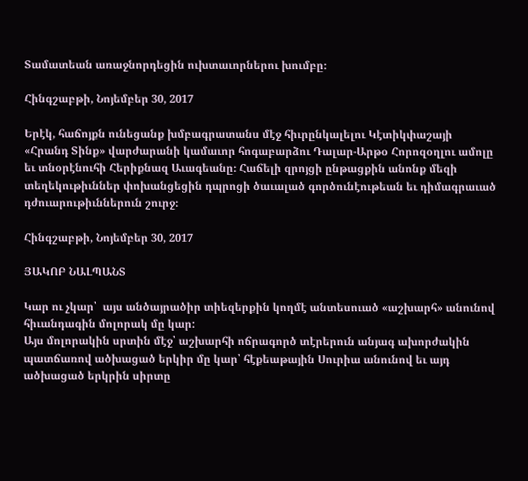Տամատեան առաջնորդեցին ուխտաւորներու խումբը։

Հինգշաբթի, Նոյեմբեր 30, 2017

Երէկ, հաճոյքն ունեցանք խմբագրատանս մէջ հիւրընկալելու Կէտիկփաշայի «Հրանդ Տինք» վարժարանի կամաւոր հոգաբարձու Դալար-Արթօ Հորոզօղլու ամոլը եւ տնօրէնուհի Հերիքնազ Աւագեանը։ Հաճելի զրոյցի ընթացքին անոնք մեզի տեղեկութիւններ փոխանցեցին դպրոցի ծաւալած գործունէութեան եւ դիմագրաւած դժուարութիւններուն շուրջ։

Հինգշաբթի, Նոյեմբեր 30, 2017

ՅԱԿՈԲ ՆԱԼՊԱՆՏ

Կար ու չկար՝  այս անծայրածիր տիեզերքին կողմէ անտեսուած «աշխարհ» անունով հիւանդագին մոլորակ մը կար:
Այս մոլորակին սրտին մէջ՝ աշխարհի ոճրագործ տէրերուն անյագ ախորժակին պատճառով ածխացած երկիր մը կար՝ հէքեաթային Սուրիա անունով եւ այդ ածխացած երկրին սիրտը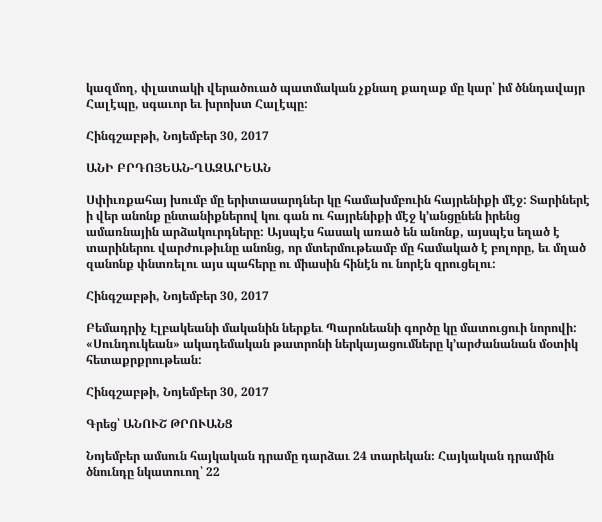կազմող, փլատակի վերածուած պատմական չքնաղ քաղաք մը կար՝ իմ ծննդավայր Հալէպը, սգաւոր եւ խրոխտ Հալէպը:

Հինգշաբթի, Նոյեմբեր 30, 2017

ԱՆԻ ԲՐԴՈՅԵԱՆ-ՂԱԶԱՐԵԱՆ

Սփիւռքահայ խումբ մը երիտասարդներ կը համախմբուին հայրենիքի մէջ: Տարիներէ ի վեր անոնք ընտանիքներով կու գան ու հայրենիքի մէջ կ՚անցընեն իրենց ամառնային արձակուրդները: Այսպէս հասակ առած են անոնք, այսպէս եղած է տարիներու վարժութիւնը անոնց, որ մտերմութեամբ մը համակած է բոլորը, եւ մղած զանոնք փնտռելու այս պահերը ու միասին հինէն ու նորէն զրուցելու:

Հինգշաբթի, Նոյեմբեր 30, 2017

Բեմադրիչ Էլբակեանի մականին ներքեւ Պարոնեանի գործը կը մատուցուի նորովի:
«Սունդուկեան» ակադեմական թատրոնի ներկայացումները կ՚արժանանան մօտիկ հետաքրքրութեան:

Հինգշաբթի, Նոյեմբեր 30, 2017

Գրեց՝ ԱՆՈՒՇ ԹՐՈՒԱՆՑ

Նոյեմբեր ամսուն հայկական դրամը դարձաւ 24 տարեկան։ Հայկական դրամին ծնունդը նկատուող՝ 22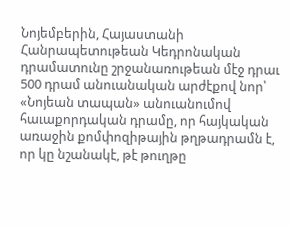Նոյեմբերին, Հայաստանի Հանրապետութեան Կեդրոնական դրամատունը շրջանառութեան մէջ դրաւ 500 դրամ անուանական արժէքով նոր՝ «Նոյեան տապան» անուանումով հաւաքորդական դրամը, որ հայկական առաջին քոմփոզիթային թղթադրամն է, որ կը նշանակէ, թէ թուղթը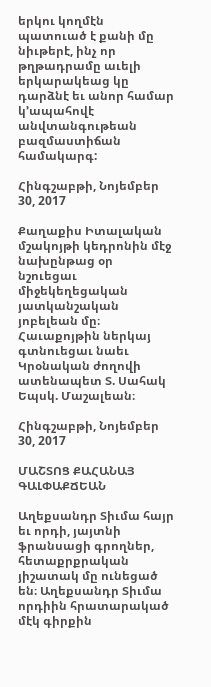երկու կողմէն պատուած է քանի մը նիւթերէ, ինչ որ թղթադրամը աւելի երկարակեաց կը դարձնէ եւ անոր համար կ՚ապահովէ անվտանգութեան բազմաստիճան համակարգ:

Հինգշաբթի, Նոյեմբեր 30, 2017

Քաղաքիս Իտալական մշակոյթի կեդրոնին մէջ նախընթաց օր նշուեցաւ միջեկեղեցական յատկանշական յոբելեան մը։ Հաւաքոյթին ներկայ գտնուեցաւ նաեւ Կրօնական ժողովի ատենապետ Տ. Սահակ Եպսկ. Մաշալեան։

Հինգշաբթի, Նոյեմբեր 30, 2017

ՄԱՇՏՈՑ ՔԱՀԱՆԱՅ ԳԱԼՓԱՔՃԵԱՆ

Աղեքսանդր Տիւմա հայր եւ որդի, յայտնի ֆրանսացի գրողներ, հետաքրքրական յիշատակ մը ունեցած են։ Աղեքսանդր Տիւմա որդիին հրատարակած մէկ գիրքին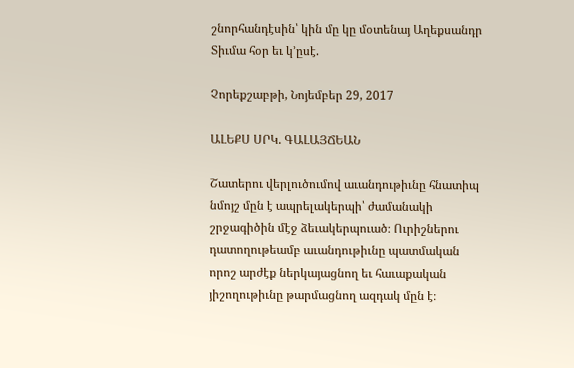շնորհանդէսին՝ կին մը կը մօտենայ Աղեքսանդր Տիւմա հօր եւ կ՚ըսէ.

Չորեքշաբթի, Նոյեմբեր 29, 2017

ԱԼԵՔՍ ՍՐԿ. ԳԱԼԱՅՃԵԱՆ

Շատերու վերլուծումով աւանդութիւնը հնատիպ նմոյշ մըն է ապրելակերպի՝ ժամանակի շրջագիծին մէջ ձեւակերպուած։ Ուրիշներու դատողութեամբ աւանդութիւնը պատմական որոշ արժէք ներկայացնող եւ հաւաքական յիշողութիւնը թարմացնող ազդակ մըն է։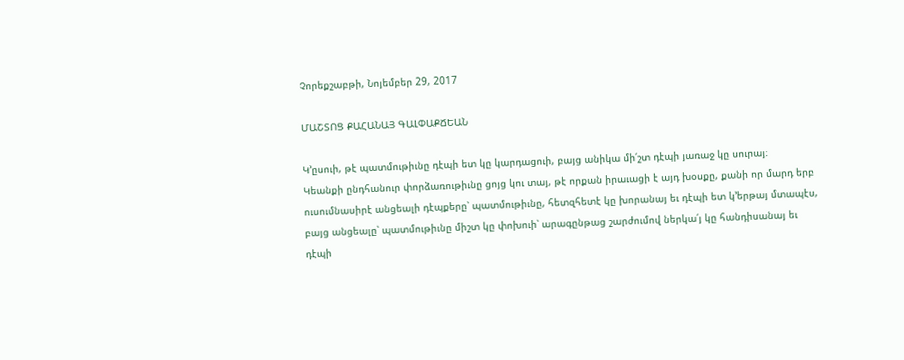Չորեքշաբթի, Նոյեմբեր 29, 2017

ՄԱՇՏՈՑ ՔԱՀԱՆԱՅ ԳԱԼՓԱՔՃԵԱՆ

Կ՚ըսուի, թէ պատմութիւնը դէպի ետ կը կարդացուի, բայց անիկա մի՛շտ դէպի յառաջ կը սուրայ։
Կեանքի ընդհանուր փորձառութիւնը ցոյց կու տայ, թէ որքան իրաւացի է այդ խօսքը, քանի որ մարդ երբ ուսումնասիրէ անցեալի դէպքերը՝ պատմութիւնը, հետզհետէ կը խորանայ եւ դէպի ետ կ՚երթայ մտապէս, բայց անցեալը՝ պատմութիւնը միշտ կը փոխուի՝ արագընթաց շարժումով ներկա՛յ կը հանդիսանայ եւ դէպի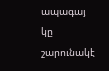ապագայ կը շարունակէ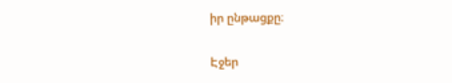իր ընթացքը։

Էջեր